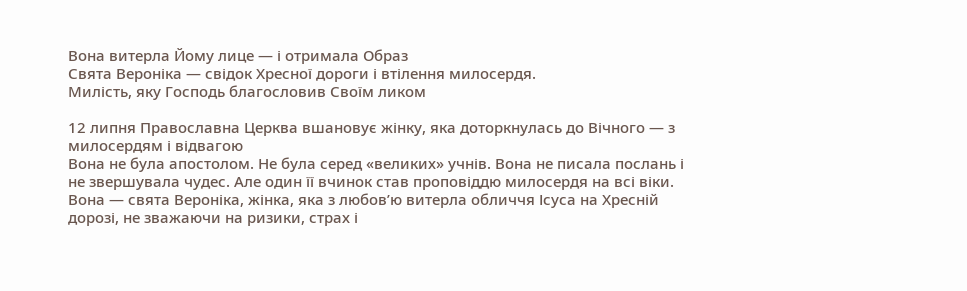Вона витерла Йому лице — і отримала Образ
Свята Вероніка — свідок Хресної дороги і втілення милосердя.
Милість, яку Господь благословив Своїм ликом

12 липня Православна Церква вшановує жінку, яка доторкнулась до Вічного — з милосердям і відвагою
Вона не була апостолом. Не була серед «великих» учнів. Вона не писала послань і не звершувала чудес. Але один її вчинок став проповіддю милосердя на всі віки. Вона — свята Вероніка, жінка, яка з любов’ю витерла обличчя Ісуса на Хресній дорозі, не зважаючи на ризики, страх і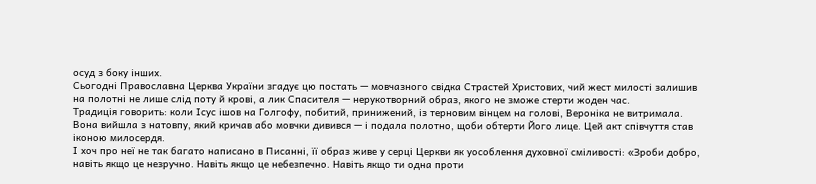осуд з боку інших.
Сьогодні Православна Церква України згадує цю постать — мовчазного свідка Страстей Христових, чий жест милості залишив на полотні не лише слід поту й крові, а лик Спасителя — нерукотворний образ, якого не зможе стерти жоден час.
Традиція говорить: коли Ісус ішов на Голгофу, побитий, принижений, із терновим вінцем на голові, Вероніка не витримала. Вона вийшла з натовпу, який кричав або мовчки дивився — і подала полотно, щоби обтерти Його лице. Цей акт співчуття став іконою милосердя.
І хоч про неї не так багато написано в Писанні, її образ живе у серці Церкви як уособлення духовної сміливості: «Зроби добро, навіть якщо це незручно. Навіть якщо це небезпечно. Навіть якщо ти одна проти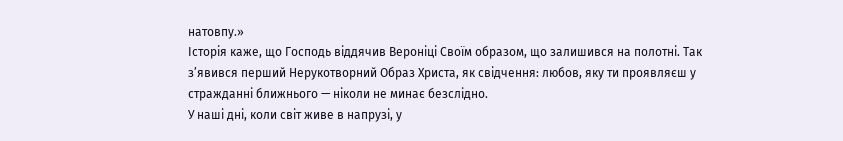натовпу.»
Історія каже, що Господь віддячив Вероніці Своїм образом, що залишився на полотні. Так з’явився перший Нерукотворний Образ Христа, як свідчення: любов, яку ти проявляєш у стражданні ближнього — ніколи не минає безслідно.
У наші дні, коли світ живе в напрузі, у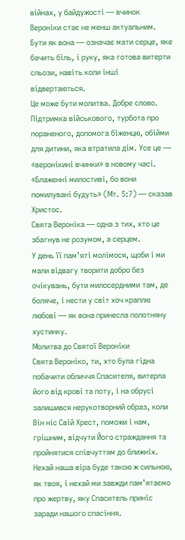війнах, у байдужості — вчинок Вероніки стає не менш актуальним. Бути як вона — означає мати серце, яке бачить біль, і руку, яка готова витерти сльози, навіть коли інші відвертаються.
Це може бути молитва. Добре слово. Підтримка військового, турбота про пораненого, допомога біженцю, обійми для дитини, яка втратила дім. Усе це — «веронікині вчинки» в новому часі.
«Блаженні милостиві, бо вони помилувані будуть» (Мт. 5:7) — сказав Христос.
Свята Вероніка — одна з тих, хто це збагнув не розумом, а серцем.
У день її пам’яті молімося, щоби і ми мали відвагу творити добро без очікувань, бути милосердними там, де боляче, і нести у світ хоч краплю любові — як вона принесла полотняну хустинку.
Молитва до Святої Вероніки
Свята Вероніко, ти, хто була гідна побачити обличчя Спасителя, витерла його від крові та поту, і на обрусі залишився нерукотворний образ, коли Він ніс Свій Хрест, поможи і нам, грішним, відчути Його страждання та пройнятися співчуттям до ближніх. Нехай наша віра буде такою ж сильною, як твоя, і нехай ми завжди пам’ятаємо про жертву, яку Спаситель приніс заради нашого спасіння.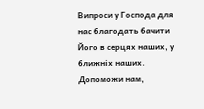Випроси у Господа для нас благодать бачити Його в серцях наших, у ближніх наших. Допоможи нам,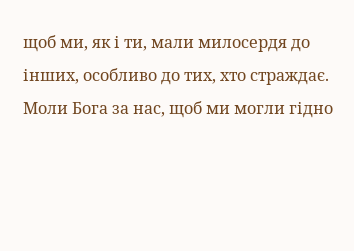щоб ми, як і ти, мали милосердя до інших, особливо до тих, хто страждає. Моли Бога за нас, щоб ми могли гідно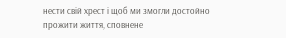нести свій хрест і щоб ми змогли достойно прожити життя, сповнене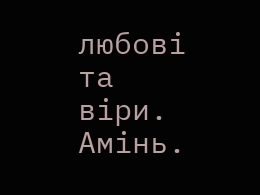любові та віри. Амінь.